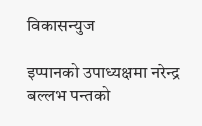विकासन्युज

इप्पानको उपाध्यक्षमा नरेन्द्र बल्लभ पन्तको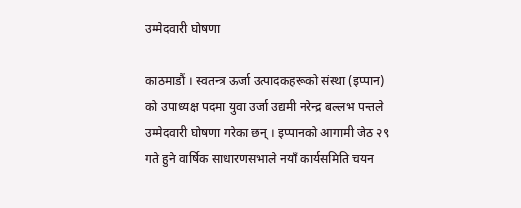उम्मेदवारी घोषणा

काठमाडौं । स्वतन्त्र ऊर्जा उत्पादकहरूको संस्था (इप्पान) को उपाध्यक्ष पदमा युवा उर्जा उद्यमी नरेन्द्र बल्लभ पन्तले उम्मेदवारी घोषणा गरेका छन् । इप्पानको आगामी जेठ २९ गते हुने वार्षिक साधारणसभाले नयाँ कार्यसमिति चयन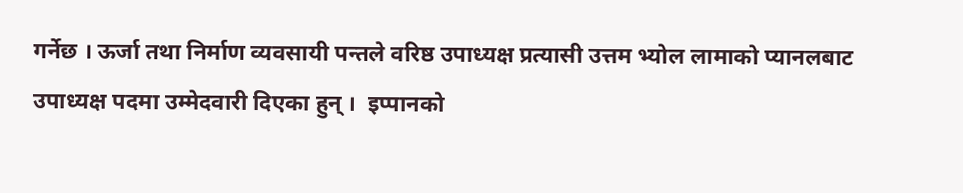गर्नेछ । ऊर्जा तथा निर्माण व्यवसायी पन्तले वरिष्ठ उपाध्यक्ष प्रत्यासी उत्तम भ्योल लामाको प्यानलबाट उपाध्यक्ष पदमा उम्मेदवारी दिएका हुन् ।  इप्पानको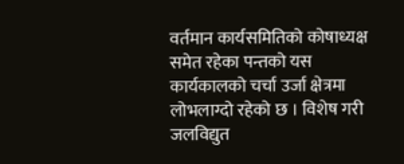वर्तमान कार्यसमितिको कोषाध्यक्ष समेत रहेका पन्तको यस कार्यकालको चर्चा उर्जा क्षेत्रमा लोभलाग्दो रहेको छ । विशेष गरी जलविद्युत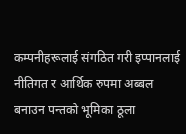कम्पनीहरूलाई संगठित गरी इप्पानलाई नीतिगत र आर्थिक रुपमा अब्बल बनाउन पन्तको भूमिका ठूला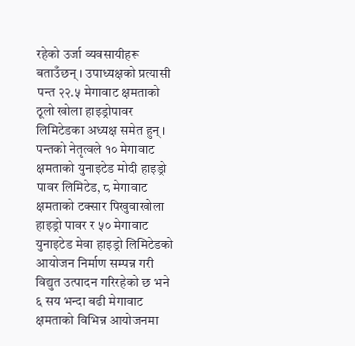रहेको उर्जा व्यवसायीहरू बताउँछन् । उपाध्यक्षको प्रत्यासी पन्त २२.५ मेगावाट क्षमताको ठूलो खोला हाइड्रोपावर लिमिटेडका अध्यक्ष समेत हुन् । पन्तको नेतृत्वले १० मेगावाट क्षमताको युनाइटेड मोदी हाइड्रो पावर लिमिटेड, ८ मेगावाट क्षमताको टक्सार पिखुवाखोला हाइड्रो पावर र ५० मेगावाट युनाइटेड मेवा हाइड्रो लिमिटेडको आयोजन निर्माण सम्पन्न गरी विद्युत उत्पादन गरिरहेको छ भने ६ सय भन्दा बढी मेगावाट क्षमताको विभिन्न आयोजनमा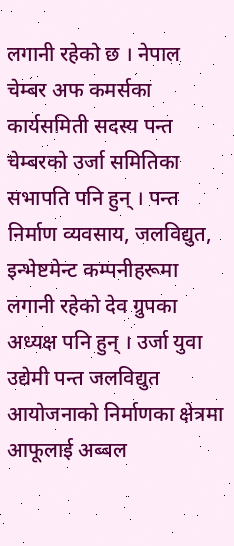लगानी रहेको छ । नेपाल चेम्बर अफ कमर्सका कार्यसमिती सदस्य पन्त चेम्बरको उर्जा समितिका सभापति पनि हुन् । पन्त निर्माण व्यवसाय, जलविद्युत, इन्भेष्टमेन्ट कम्पनीहरूमा लगानी रहेको देव ग्रुपका अध्यक्ष पनि हुन् । उर्जा युवा उद्येमी पन्त जलविद्युत आयोजनाको निर्माणका क्षेत्रमा आफूलाई अब्बल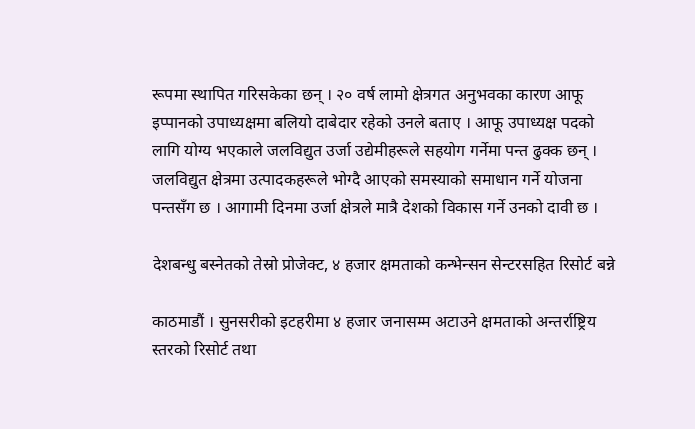रूपमा स्थापित गरिसकेका छन् । २० वर्ष लामो क्षेत्रगत अनुभवका कारण आफू इप्पानको उपाध्यक्षमा बलियो दाबेदार रहेको उनले बताए । आफू उपाध्यक्ष पदको लागि योग्य भएकाले जलविद्युत उर्जा उद्येमीहरूले सहयोग गर्नेमा पन्त ढुक्क छन् । जलविद्युत क्षेत्रमा उत्पादकहरूले भोग्दै आएको समस्याको समाधान गर्ने योजना पन्तसँग छ । आगामी दिनमा उर्जा क्षेत्रले मात्रै देशको विकास गर्ने उनको दावी छ ।

देशबन्धु बस्नेतको तेस्रो प्रोजेक्ट, ४ हजार क्षमताको कन्भेन्सन सेन्टरसहित रिसोर्ट बन्ने

काठमाडौं । सुनसरीको इटहरीमा ४ हजार जनासम्म अटाउने क्षमताको अन्तर्राष्ट्रिय स्तरको रिसोर्ट तथा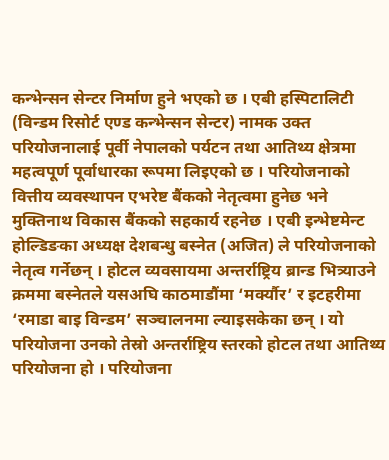कन्भेन्सन सेन्टर निर्माण हुने भएको छ । एबी हस्पिटालिटी (विन्डम रिसोर्ट एण्ड कन्भेन्सन सेन्टर) नामक उक्त परियोजनालाई पूर्वी नेपालको पर्यटन तथा आतिथ्य क्षेत्रमा महत्वपूर्ण पूर्वाधारका रूपमा लिइएको छ । परियोजनाको वित्तीय व्यवस्थापन एभरेष्ट बैंकको नेतृत्वमा हुनेछ भने मुक्तिनाथ विकास बैंकको सहकार्य रहनेछ । एबी इन्भेष्टमेन्ट होल्डिङका अध्यक्ष देशबन्धु बस्नेत (अजित) ले परियोजनाको नेतृत्व गर्नेछन् । होटल व्यवसायमा अन्तर्राष्ट्रिय ब्रान्ड भित्र्याउने क्रममा बस्नेतले यसअघि काठमाडौंमा ‘मर्क्यौर’ र इटहरीमा ‘रमाडा बाइ विन्डम’ सञ्चालनमा ल्याइसकेका छन् । यो परियोजना उनको तेस्रो अन्तर्राष्ट्रिय स्तरको होटल तथा आतिथ्य परियोजना हो । परियोजना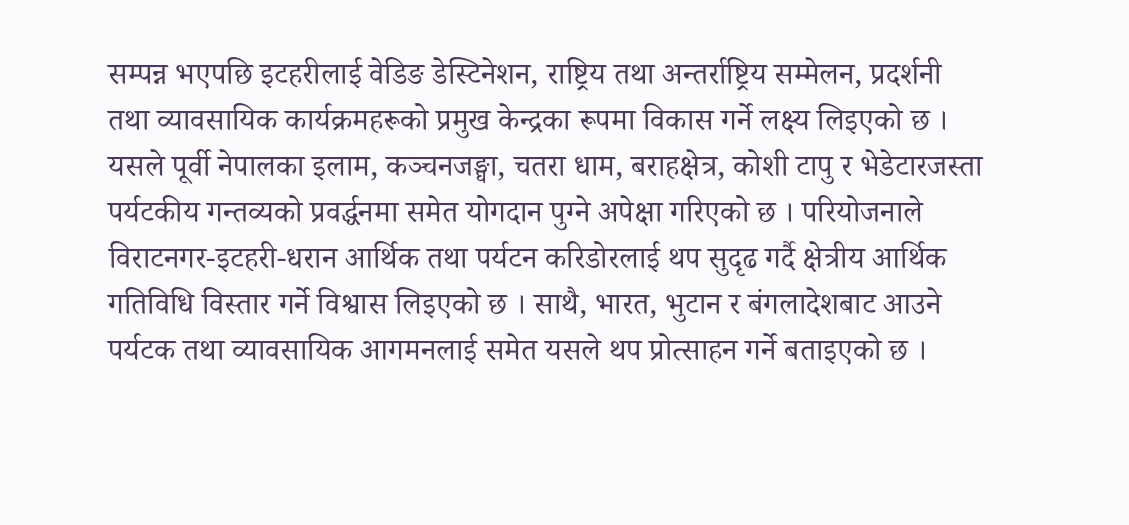सम्पन्न भएपछि इटहरीलाई वेडिङ डेस्टिनेशन, राष्ट्रिय तथा अन्तर्राष्ट्रिय सम्मेलन, प्रदर्शनी तथा व्यावसायिक कार्यक्रमहरूको प्रमुख केन्द्रका रूपमा विकास गर्ने लक्ष्य लिइएको छ । यसले पूर्वी नेपालका इलाम, कञ्चनजङ्घा, चतरा धाम, बराहक्षेत्र, कोशी टापु र भेडेटारजस्ता पर्यटकीय गन्तव्यको प्रवर्द्धनमा समेत योगदान पुग्ने अपेक्षा गरिएको छ । परियोजनाले विराटनगर-इटहरी-धरान आर्थिक तथा पर्यटन करिडोरलाई थप सुदृढ गर्दै क्षेत्रीय आर्थिक गतिविधि विस्तार गर्ने विश्वास लिइएको छ । साथै, भारत, भुटान र बंगलादेशबाट आउने पर्यटक तथा व्यावसायिक आगमनलाई समेत यसले थप प्रोत्साहन गर्ने बताइएको छ ।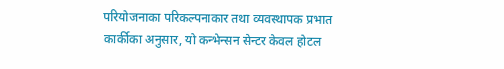परियोजनाका परिकल्पनाकार तथा व्यवस्थापक प्रभात कार्कीका अनुसार, यो कन्भेन्सन सेन्टर केवल होटल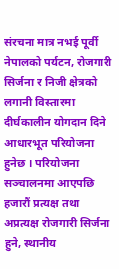संरचना मात्र नभई पूर्वी नेपालको पर्यटन, रोजगारी सिर्जना र निजी क्षेत्रको लगानी विस्तारमा दीर्घकालीन योगदान दिने आधारभूत परियोजना हुनेछ । परियोजना सञ्चालनमा आएपछि हजारौं प्रत्यक्ष तथा अप्रत्यक्ष रोजगारी सिर्जना हुने, स्थानीय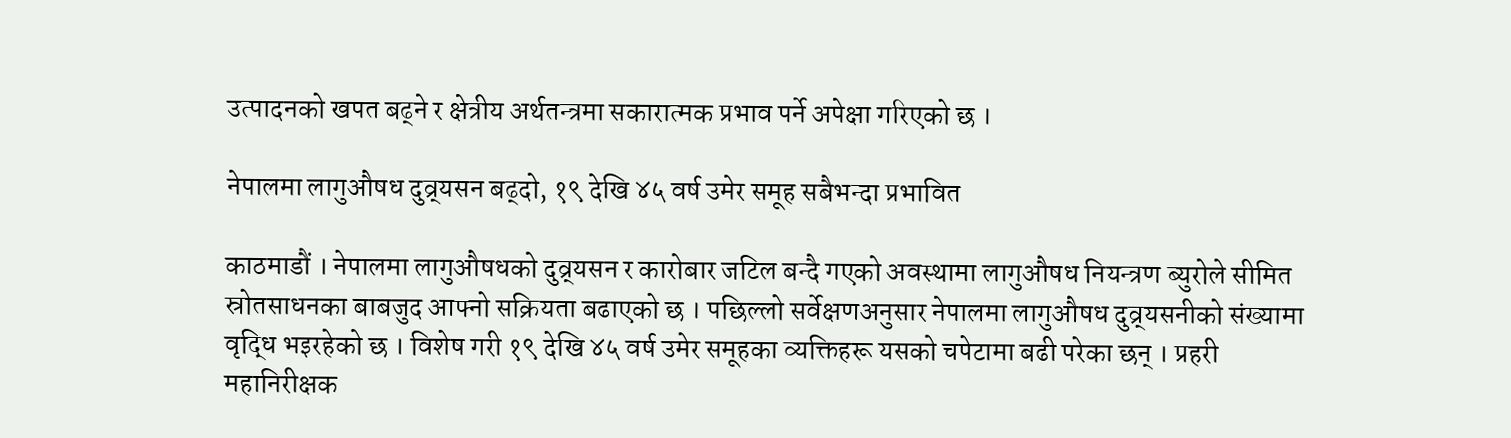उत्पादनको खपत बढ्ने र क्षेत्रीय अर्थतन्त्रमा सकारात्मक प्रभाव पर्ने अपेक्षा गरिएको छ ।

नेपालमा लागुऔषध दुव्र्यसन बढ्दो, १९ देखि ४५ वर्ष उमेर समूह सबैभन्दा प्रभावित

काठमाडौं । नेपालमा लागुऔषधको दुव्र्यसन र कारोबार जटिल बन्दै गएको अवस्थामा लागुऔषध नियन्त्रण ब्युरोले सीमित स्रोतसाधनका बाबजुद आफ्नो सक्रियता बढाएको छ । पछिल्लो सर्वेक्षणअनुसार नेपालमा लागुऔषध दुव्र्यसनीको संख्यामा वृद्धि भइरहेको छ । विशेष गरी १९ देखि ४५ वर्ष उमेर समूहका व्यक्तिहरू यसको चपेटामा बढी परेका छन् । प्रहरी महानिरीक्षक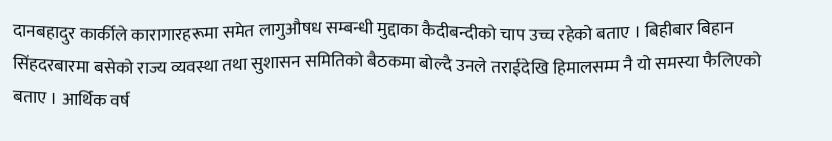दानबहादुर कार्कीले कारागारहरूमा समेत लागुऔषध सम्बन्धी मुद्दाका कैदीबन्दीको चाप उच्च रहेको बताए । बिहीबार बिहान सिंहदरबारमा बसेको राज्य व्यवस्था तथा सुशासन समितिको बैठकमा बोल्दै उनले तराईदेखि हिमालसम्म नै यो समस्या फैलिएको बताए । आर्थिक वर्ष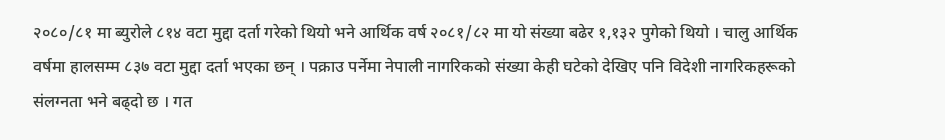२०८०/८१ मा ब्युरोले ८१४ वटा मुद्दा दर्ता गरेको थियो भने आर्थिक वर्ष २०८१/८२ मा यो संख्या बढेर १,१३२ पुगेको थियो । चालु आर्थिक वर्षमा हालसम्म ८३७ वटा मुद्दा दर्ता भएका छन् । पक्राउ पर्नेमा नेपाली नागरिकको संख्या केही घटेको देखिए पनि विदेशी नागरिकहरूको संलग्नता भने बढ्दो छ । गत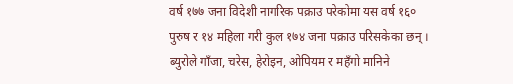वर्ष १७७ जना विदेशी नागरिक पक्राउ परेकोमा यस वर्ष १६० पुरुष र १४ महिला गरी कुल १७४ जना पक्राउ परिसकेका छन् । ब्युरोले गाँजा, चरेस, हेरोइन, ओपियम र महँगो मानिने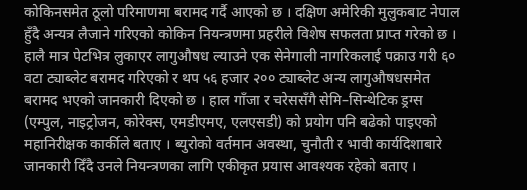कोकिनसमेत ठूलो परिमाणमा बरामद गर्दै आएको छ । दक्षिण अमेरिकी मुलुकबाट नेपाल हुँदै अन्यत्र लैजाने गरिएको कोकिन नियन्त्रणमा प्रहरीले विशेष सफलता प्राप्त गरेको छ । हालै मात्र पेटभित्र लुकाएर लागुऔषध ल्याउने एक सेनेगाली नागरिकलाई पक्राउ गरी ६० वटा ट्याब्लेट बरामद गरिएको र थप ५६ हजार २०० ट्याब्लेट अन्य लागुऔषधसमेत बरामद भएको जानकारी दिएको छ । हाल गाँजा र चरेससँगै सेमि–सिन्थेटिक ड्रग्स (एम्पुल, नाइट्रोजन, कोरेक्स, एमडीएमए, एलएसडी) को प्रयोग पनि बढेको पाइएको महानिरीक्षक कार्कीले बताए । ब्युरोको वर्तमान अवस्था, चुनौती र भावी कार्यदिशाबारे जानकारी दिँदै उनले नियन्त्रणका लागि एकीकृत प्रयास आवश्यक रहेको बताए ।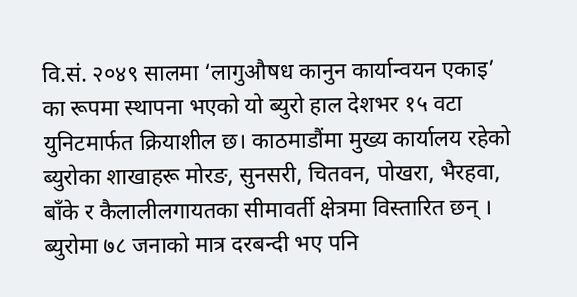वि.सं. २०४९ सालमा ‘लागुऔषध कानुन कार्यान्वयन एकाइ’ का रूपमा स्थापना भएको यो ब्युरो हाल देशभर १५ वटा युनिटमार्फत क्रियाशील छ। काठमाडौंमा मुख्य कार्यालय रहेको ब्युरोका शाखाहरू मोरङ, सुनसरी, चितवन, पोखरा, भैरहवा, बाँके र कैलालीलगायतका सीमावर्ती क्षेत्रमा विस्तारित छन् । ब्युरोमा ७८ जनाको मात्र दरबन्दी भए पनि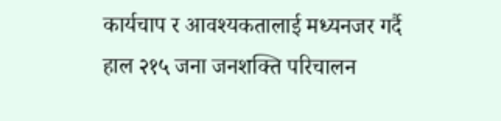कार्यचाप र आवश्यकतालाई मध्यनजर गर्दै हाल २१५ जना जनशक्ति परिचालन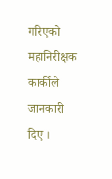गरिएको महानिरीक्षक कार्कीले जानकारी दिए ।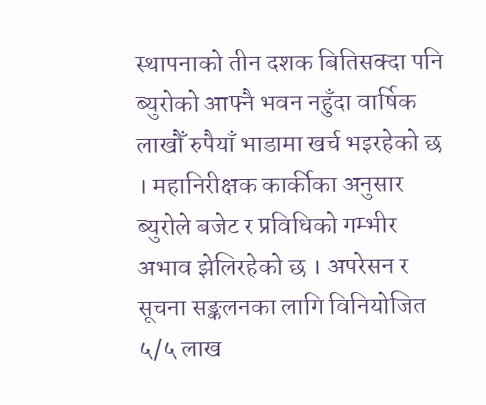स्थापनाको तीन दशक बितिसक्दा पनि ब्युरोको आफ्नै भवन नहुँदा वार्षिक लाखौँ रुपैयाँ भाडामा खर्च भइरहेको छ । महानिरीक्षक कार्कीका अनुसार ब्युरोले बजेट र प्रविधिको गम्भीर अभाव झेलिरहेको छ । अपरेसन र सूचना सङ्कलनका लागि विनियोजित ५/५ लाख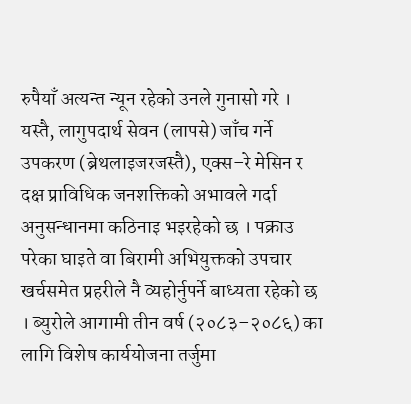रुपैयाँ अत्यन्त न्यून रहेको उनले गुनासो गरे । यस्तै, लागुपदार्थ सेवन (लापसे) जाँच गर्ने उपकरण (ब्रेथलाइजरजस्तै), एक्स–रे मेसिन र दक्ष प्राविधिक जनशक्तिको अभावले गर्दा अनुसन्धानमा कठिनाइ भइरहेको छ । पक्राउ परेका घाइते वा बिरामी अभियुक्तको उपचार खर्चसमेत प्रहरीले नै व्यहोर्नुपर्ने बाध्यता रहेको छ । ब्युरोले आगामी तीन वर्ष (२०८३–२०८६) का लागि विशेष कार्ययोजना तर्जुमा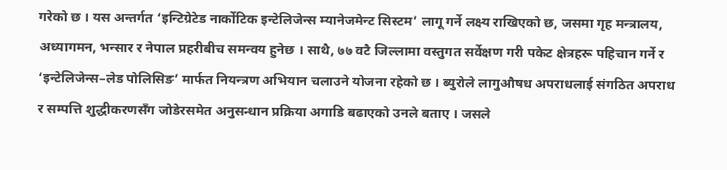गरेको छ । यस अन्तर्गत ‘इन्टिग्रेटेड नार्कोटिक इन्टेलिजेन्स म्यानेजमेन्ट सिस्टम’ लागू गर्ने लक्ष्य राखिएको छ, जसमा गृह मन्त्रालय, अध्यागमन, भन्सार र नेपाल प्रहरीबीच समन्वय हुनेछ । साथै, ७७ वटै जिल्लामा वस्तुगत सर्वेक्षण गरी पकेट क्षेत्रहरू पहिचान गर्ने र ‘इन्टेलिजेन्स–लेड पोलिसिङ’ मार्फत नियन्त्रण अभियान चलाउने योजना रहेको छ । ब्युरोले लागुऔषध अपराधलाई संगठित अपराध र सम्पत्ति शुद्धीकरणसँग जोडेरसमेत अनुसन्धान प्रक्रिया अगाडि बढाएको उनले बताए । जसले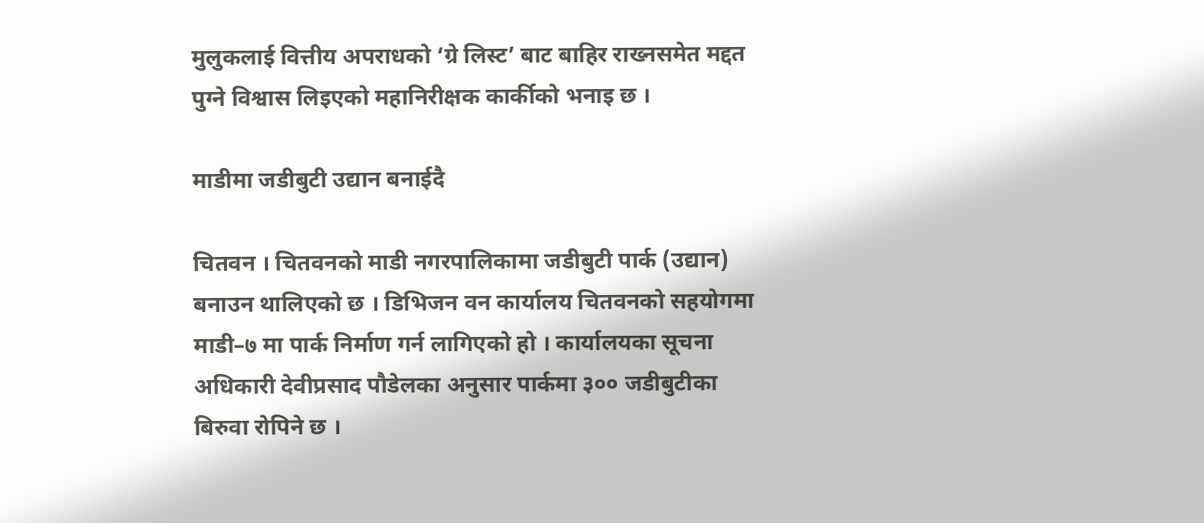मुलुकलाई वित्तीय अपराधको ‘ग्रे लिस्ट’ बाट बाहिर राख्नसमेत मद्दत पुग्ने विश्वास लिइएको महानिरीक्षक कार्कीको भनाइ छ ।

माडीमा जडीबुटी उद्यान बनाईदै

चितवन । चितवनको माडी नगरपालिकामा जडीबुटी पार्क (उद्यान) बनाउन थालिएको छ । डिभिजन वन कार्यालय चितवनको सहयोगमा माडी–७ मा पार्क निर्माण गर्न लागिएको हो । कार्यालयका सूचना अधिकारी देवीप्रसाद पौडेलका अनुसार पार्कमा ३०० जडीबुटीका बिरुवा रोपिने छ ।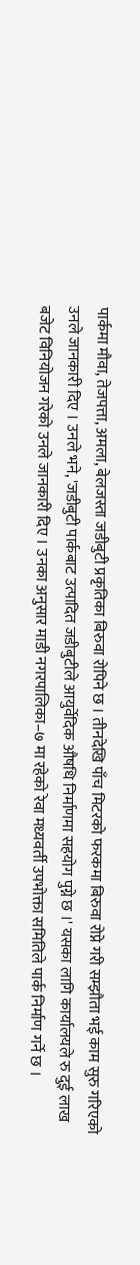पार्कमा मौवा, तेजपत्ता, अमला, बेलजस्ता जडीबुटी प्रकृतिका बिरुवा रोपिने छ । तीनदेखि पाँच मिटरको फरकमा बिरुवा रोप्ने गरी सम्झौता भई काम सुरु गरिएको उनले जानकारी दिए । उनले भने, 'जडीबुटी पार्कबाट उत्पादित जडीबुटीले आयुर्वेदिक औषधि निर्माणमा सहयोग पुग्ने छ ।' यसका लागि कार्यालयले रु दुई लाख बजेट विनियोजन गरेको उनले जानकारी दिए । उनका अनुसार माडी नगरपालिका–७ मा रहेको रेवा मध्यवर्ती उपभोक्ता समितिले पार्क निर्माण गर्ने छ ।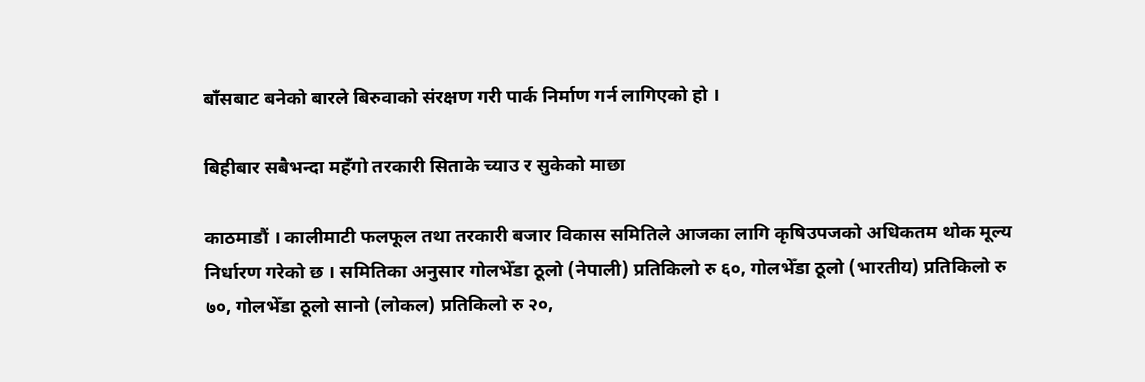बाँसबाट बनेको बारले बिरुवाको संरक्षण गरी पार्क निर्माण गर्न लागिएको हो ।

बिहीबार सबैभन्दा महँगो तरकारी सिताके च्याउ र सुकेको माछा

काठमाडौं । कालीमाटी फलफूल तथा तरकारी बजार विकास समितिले आजका लागि कृषिउपजको अधिकतम थोक मूल्य निर्धारण गरेको छ । समितिका अनुसार गोलभेँडा ठूलो (नेपाली) प्रतिकिलो रु ६०, गोलभेँडा ठूलो (भारतीय) प्रतिकिलो रु ७०, गोलभेँडा ठूलो सानो (लोकल) प्रतिकिलो रु २०,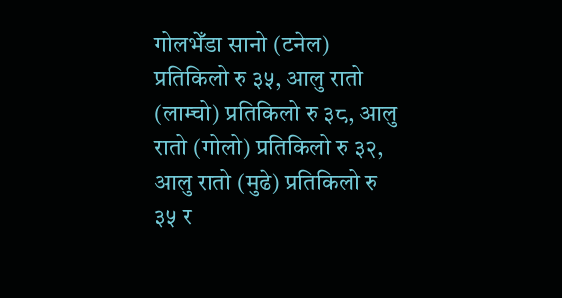गोलभेँडा सानो (टनेल) प्रतिकिलो रु ३५, आलु रातो (लाम्चो) प्रतिकिलो रु ३८, आलु रातो (गोलो) प्रतिकिलो रु ३२, आलु रातो (मुढे) प्रतिकिलो रु ३५ र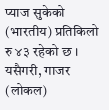प्याज सुकेको (भारतीय) प्रतिकिलो रु ४३ रहेको छ । यसैगरी, गाजर (लोकल)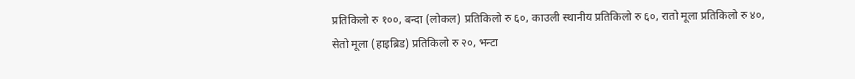प्रतिकिलो रु १००, बन्दा (लोकल) प्रतिकिलो रु ६०, काउली स्थानीय प्रतिकिलो रु ६०, रातो मूला प्रतिकिलो रु ४०, सेतो मूला (हाइब्रिड) प्रतिकिलो रु २०, भन्टा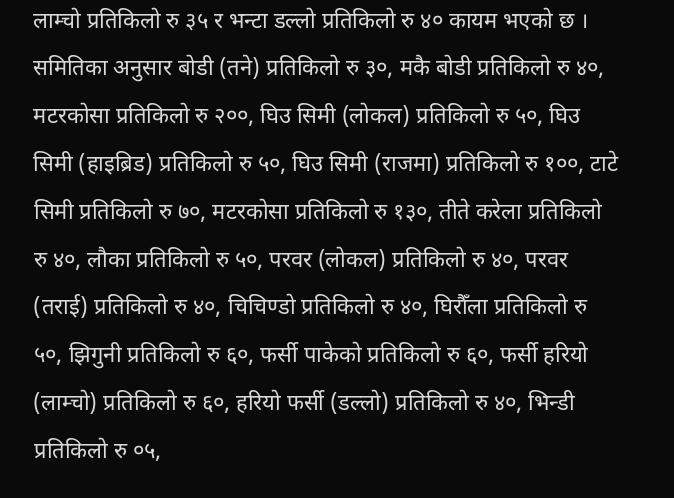लाम्चो प्रतिकिलो रु ३५ र भन्टा डल्लो प्रतिकिलो रु ४० कायम भएको छ । समितिका अनुसार बोडी (तने) प्रतिकिलो रु ३०, मकै बोडी प्रतिकिलो रु ४०, मटरकोसा प्रतिकिलो रु २००, घिउ सिमी (लोकल) प्रतिकिलो रु ५०, घिउ सिमी (हाइब्रिड) प्रतिकिलो रु ५०, घिउ सिमी (राजमा) प्रतिकिलो रु १००, टाटे सिमी प्रतिकिलो रु ७०, मटरकोसा प्रतिकिलो रु १३०, तीते करेला प्रतिकिलो रु ४०, लौका प्रतिकिलो रु ५०, परवर (लोकल) प्रतिकिलो रु ४०, परवर (तराई) प्रतिकिलो रु ४०, चिचिण्डो प्रतिकिलो रु ४०, घिरौँला प्रतिकिलो रु ५०, झिगुनी प्रतिकिलो रु ६०, फर्सी पाकेको प्रतिकिलो रु ६०, फर्सी हरियो (लाम्चो) प्रतिकिलो रु ६०, हरियो फर्सी (डल्लो) प्रतिकिलो रु ४०, भिन्डी प्रतिकिलो रु ०५,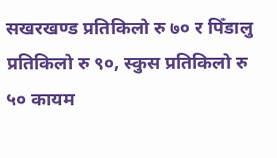सखरखण्ड प्रतिकिलो रु ७० र पिँडालु प्रतिकिलो रु ९०, स्कुस प्रतिकिलो रु ५० कायम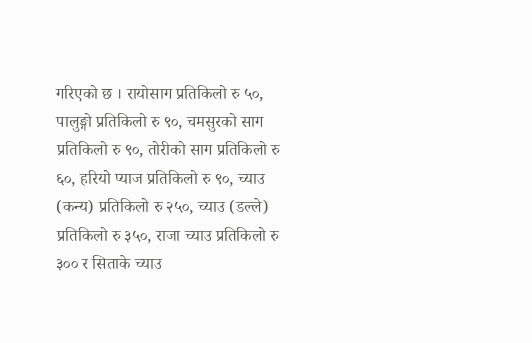गरिएको छ । रायोसाग प्रतिकिलो रु ५०, पालुङ्गो प्रतिकिलो रु ९०, चमसुरको साग प्रतिकिलो रु ९०, तोरीको साग प्रतिकिलो रु ६०, हरियो प्याज प्रतिकिलो रु ९०, च्याउ (कन्य) प्रतिकिलो रु २५०, च्याउ (डल्ले) प्रतिकिलो रु ३५०, राजा च्याउ प्रतिकिलो रु ३०० र सिताके च्याउ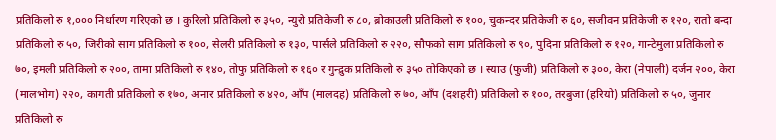प्रतिकिलो रु १,००० निर्धारण गरिएको छ । कुरिलो प्रतिकिलो रु ३५०, न्युरो प्रतिकेजी रु ८०, ब्रोकाउली प्रतिकिलो रु १००, चुकन्दर प्रतिकेजी रु ६०, सजीवन प्रतिकेजी रु १२०, रातो बन्दा प्रतिकिलो रु ५०, जिरीको साग प्रतिकिलो रु १००, सेलरी प्रतिकिलो रु १३०, पार्सले प्रतिकिलो रु २२०, सौफको साग प्रतिकिलो रु ९०, पुदिना प्रतिकिलो रु १२०, गान्टेमुला प्रतिकिलो रु ७०, इमली प्रतिकिलो रु २००, तामा प्रतिकिलो रु १४०, तोफु प्रतिकिलो रु १६० र गुन्द्रुक प्रतिकिलो रु ३५० तोकिएको छ । स्याउ (फुजी) प्रतिकिलो रु ३००, केरा (नेपाली) दर्जन २००, केरा (मालभोग) २२०, कागती प्रतिकिलो रु १७०, अनार प्रतिकिलो रु ४२०, आँप (मालदह) प्रतिकिलो रु ७०, आँप (दशहरी) प्रतिकिलो रु १००, तरबुजा (हरियो) प्रतिकिलो रु ५०, जुनार प्रतिकिलो रु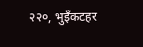२२०, भुइँकटहर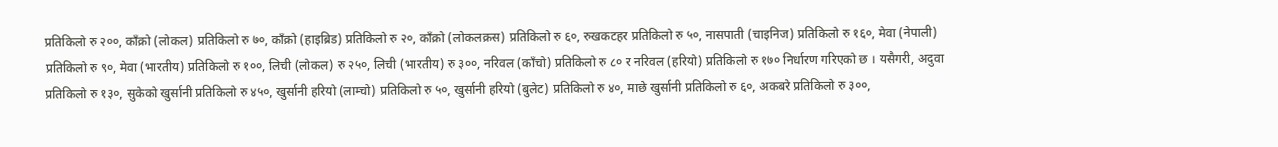प्रतिकिलो रु २००, काँक्रो (लोकल) प्रतिकिलो रु ७०, काँक्रो (हाइब्रिड) प्रतिकिलो रु २०, काँक्रो (लोकलक्रस) प्रतिकिलो रु ६०, रुखकटहर प्रतिकिलो रु ५०, नासपाती (चाइनिज) प्रतिकिलो रु १६०, मेवा (नेपाली) प्रतिकिलो रु ९०, मेवा (भारतीय) प्रतिकिलो रु १००, लिची (लोकल) रु २५०, लिची (भारतीय) रु ३००, नरिवल (काँचो) प्रतिकिलो रु ८० र नरिवल (हरियो) प्रतिकिलो रु १७० निर्धारण गरिएको छ । यसैगरी, अदुवा प्रतिकिलो रु १३०, सुकेको खुर्सानी प्रतिकिलो रु ४५०, खुर्सानी हरियो (लाम्चो) प्रतिकिलो रु ५०, खुर्सानी हरियो (बुलेट) प्रतिकिलो रु ४०, माछे खुर्सानी प्रतिकिलो रु ६०, अकबरे प्रतिकिलो रु ३००,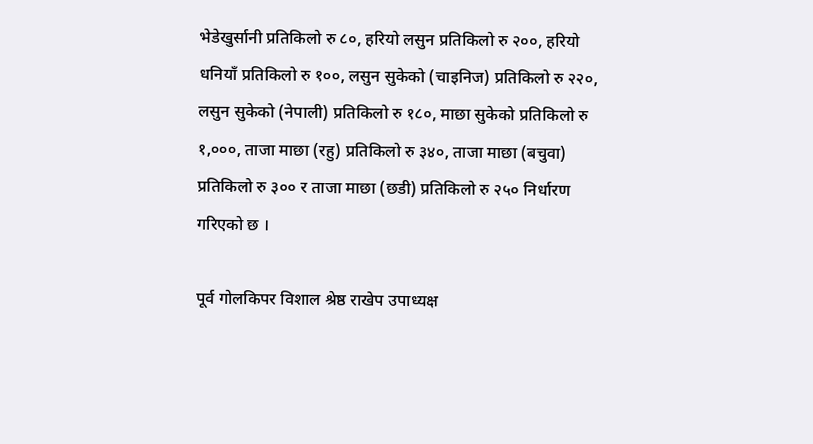भेडेखुर्सानी प्रतिकिलो रु ८०, हरियो लसुन प्रतिकिलो रु २००, हरियो धनियाँ प्रतिकिलो रु १००, लसुन सुकेको (चाइनिज) प्रतिकिलो रु २२०, लसुन सुकेको (नेपाली) प्रतिकिलो रु १८०, माछा सुकेको प्रतिकिलो रु १,०००, ताजा माछा (रहु) प्रतिकिलो रु ३४०, ताजा माछा (बचुवा) प्रतिकिलो रु ३०० र ताजा माछा (छडी) प्रतिकिलो रु २५० निर्धारण गरिएको छ ।

पूर्व गोलकिपर विशाल श्रेष्ठ राखेप उपाध्यक्ष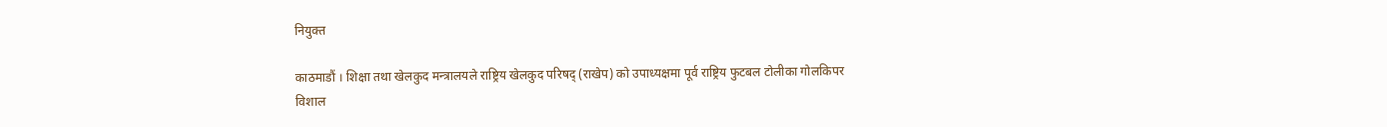नियुक्त

काठमाडौं । शिक्षा तथा खेलकुद मन्त्रालयले राष्ट्रिय खेलकुद परिषद् (राखेप) को उपाध्यक्षमा पूर्व राष्ट्रिय फुटबल टोलीका गोलकिपर विशाल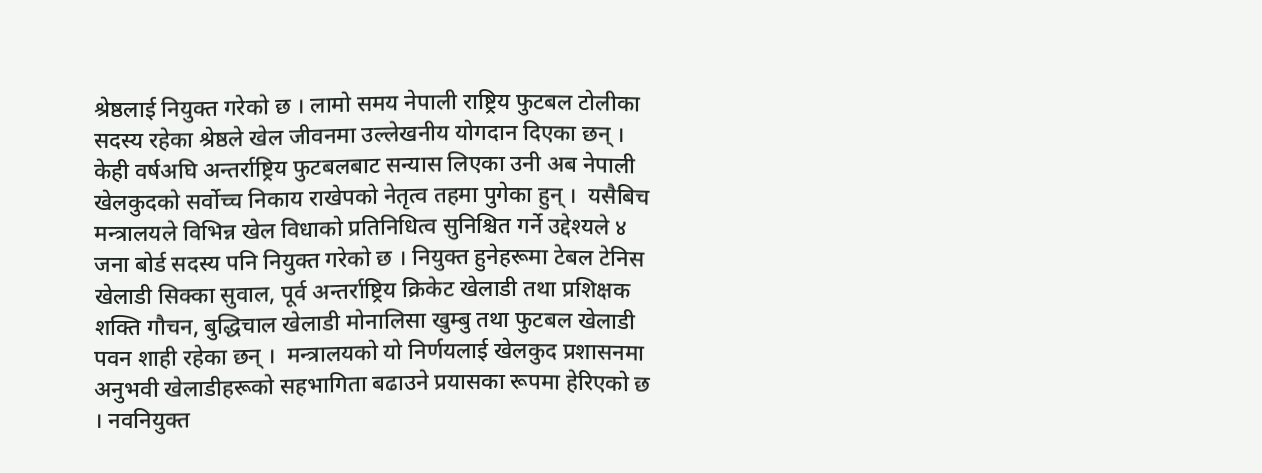श्रेष्ठलाई नियुक्त गरेको छ । लामो समय नेपाली राष्ट्रिय फुटबल टोलीका सदस्य रहेका श्रेष्ठले खेल जीवनमा उल्लेखनीय योगदान दिएका छन् । केही वर्षअघि अन्तर्राष्ट्रिय फुटबलबाट सन्यास लिएका उनी अब नेपाली खेलकुदको सर्वोच्च निकाय राखेपको नेतृत्व तहमा पुगेका हुन् ।  यसैबिच मन्त्रालयले विभिन्न खेल विधाको प्रतिनिधित्व सुनिश्चित गर्ने उद्देश्यले ४ जना बोर्ड सदस्य पनि नियुक्त गरेको छ । नियुक्त हुनेहरूमा टेबल टेनिस खेलाडी सिक्का सुवाल, पूर्व अन्तर्राष्ट्रिय क्रिकेट खेलाडी तथा प्रशिक्षक शक्ति गौचन, बुद्धिचाल खेलाडी मोनालिसा खुम्बु तथा फुटबल खेलाडी पवन शाही रहेका छन् ।  मन्त्रालयको यो निर्णयलाई खेलकुद प्रशासनमा अनुभवी खेलाडीहरूको सहभागिता बढाउने प्रयासका रूपमा हेरिएको छ । नवनियुक्त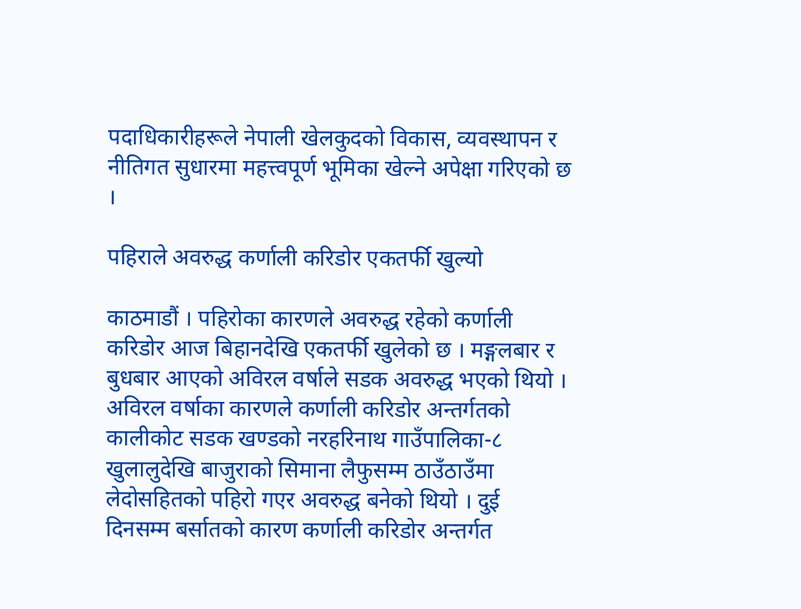पदाधिकारीहरूले नेपाली खेलकुदको विकास, व्यवस्थापन र नीतिगत सुधारमा महत्त्वपूर्ण भूमिका खेल्ने अपेक्षा गरिएको छ ।

पहिराले अवरुद्ध कर्णाली करिडोर एकतर्फी खुल्यो

काठमाडौं । पहिरोका कारणले अवरुद्ध रहेको कर्णाली करिडोर आज बिहानदेखि एकतर्फी खुलेको छ । मङ्गलबार र बुधबार आएको अविरल वर्षाले सडक अवरुद्ध भएको थियो । अविरल वर्षाका कारणले कर्णाली करिडोर अन्तर्गतको कालीकोट सडक खण्डको नरहरिनाथ गाउँपालिका-८ खुलालुदेखि बाजुराको सिमाना लैफुसम्म ठाउँठाउँमा लेदोसहितको पहिरो गएर अवरुद्ध बनेको थियो । दुई दिनसम्म बर्सातको कारण कर्णाली करिडोर अन्तर्गत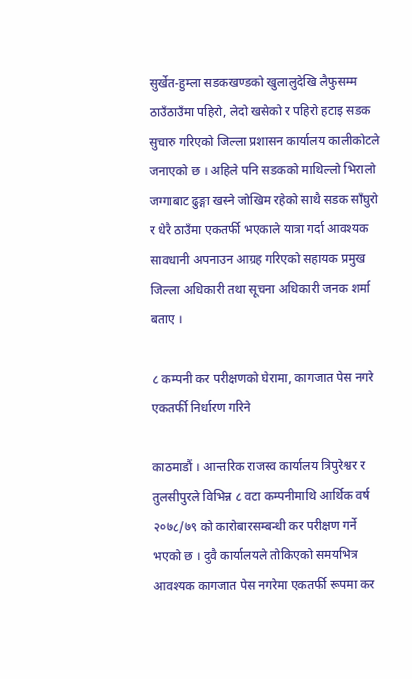सुर्खेत-हुम्ला सडकखण्डको खुलालुदेखि लैफुसम्म ठाउँठाउँमा पहिरो, लेदो खसेको र पहिरो हटाइ सडक सुचारु गरिएको जिल्ला प्रशासन कार्यालय कालीकोटले जनाएको छ । अहिले पनि सडकको माथिल्लो भिरालो जग्गाबाट ढुङ्गा खस्ने जोखिम रहेको साथै सडक साँघुरो र धेरै ठाउँमा एकतर्फी भएकाले यात्रा गर्दा आवश्यक सावधानी अपनाउन आग्रह गरिएको सहायक प्रमुख जिल्ला अधिकारी तथा सूचना अधिकारी जनक शर्मा बताए ।

८ कम्पनी कर परीक्षणको घेरामा, कागजात पेस नगरे एकतर्फी निर्धारण गरिने

काठमाडौं । आन्तरिक राजस्व कार्यालय त्रिपुरेश्वर र तुलसीपुरले विभिन्न ८ वटा कम्पनीमाथि आर्थिक वर्ष २०७८/७९ को कारोबारसम्बन्धी कर परीक्षण गर्ने भएको छ । दुवै कार्यालयले तोकिएको समयभित्र आवश्यक कागजात पेस नगरेमा एकतर्फी रूपमा कर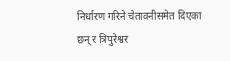निर्धारण गरिने चेतावनीसमेत दिएका छन् र त्रिपुरेश्वर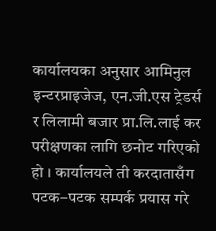कार्यालयका अनुसार आमिनुल इन्टरप्राइजेज, एन.जी.एस ट्रेडर्स र लिलामी बजार प्रा.लि.लाई कर परीक्षणका लागि छनोट गरिएको हो । कार्यालयले ती करदातासँग पटक–पटक सम्पर्क प्रयास गरे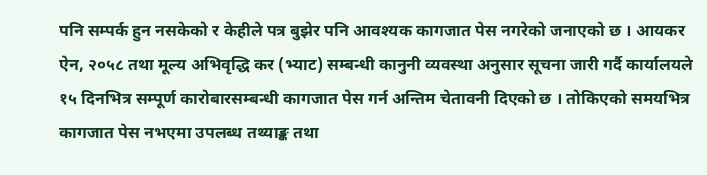पनि सम्पर्क हुन नसकेको र केहीले पत्र बुझेर पनि आवश्यक कागजात पेस नगरेको जनाएको छ । आयकर ऐन, २०५८ तथा मूल्य अभिवृद्धि कर (भ्याट) सम्बन्धी कानुनी व्यवस्था अनुसार सूचना जारी गर्दै कार्यालयले १५ दिनभित्र सम्पूर्ण कारोबारसम्बन्धी कागजात पेस गर्न अन्तिम चेतावनी दिएको छ । तोकिएको समयभित्र कागजात पेस नभएमा उपलब्ध तथ्याङ्क तथा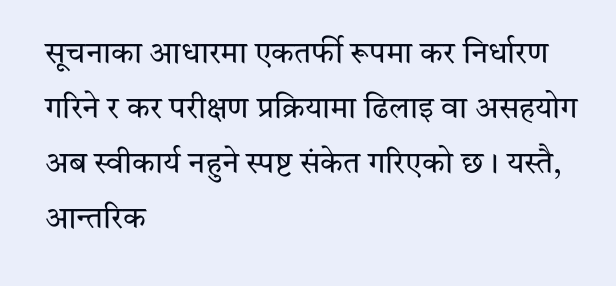सूचनाका आधारमा एकतर्फी रूपमा कर निर्धारण गरिने र कर परीक्षण प्रक्रियामा ढिलाइ वा असहयोग अब स्वीकार्य नहुने स्पष्ट संकेत गरिएको छ । यस्तै, आन्तरिक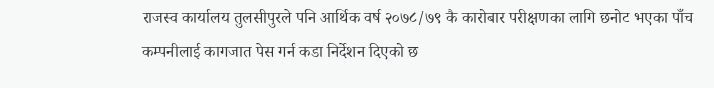राजस्व कार्यालय तुलसीपुरले पनि आर्थिक वर्ष २०७८/७९ कै कारोबार परीक्षणका लागि छनोट भएका पाँच कम्पनीलाई कागजात पेस गर्न कडा निर्देशन दिएको छ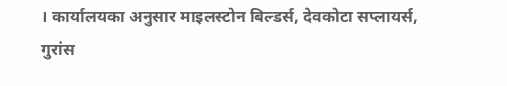। कार्यालयका अनुसार माइलस्टोन बिल्डर्स, देवकोटा सप्लायर्स, गुरांस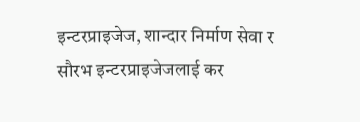इन्टरप्राइजेज, शान्दार निर्माण सेवा र सौरभ इन्टरप्राइजेजलाई कर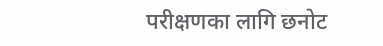परीक्षणका लागि छनोट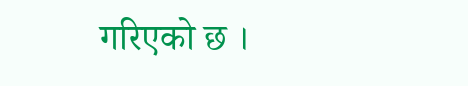गरिएको छ ।